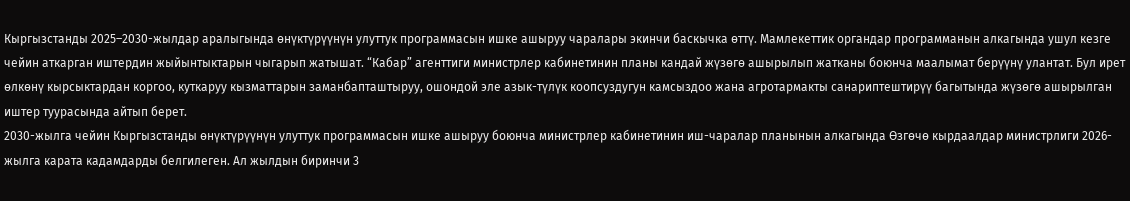Кыргызстанды 2025–2030-жылдар аралыгында өнүктүрүүнүн улуттук программасын ишке ашыруу чаралары экинчи баскычка өттү. Мамлекеттик органдар программанын алкагында ушул кезге чейин аткарган иштердин жыйынтыктарын чыгарып жатышат. “Кабар” агенттиги министрлер кабинетинин планы кандай жүзөгө ашырылып жатканы боюнча маалымат берүүнү улантат. Бул ирет өлкөнү кырсыктардан коргоо, куткаруу кызматтарын заманбапташтыруу, ошондой эле азык-түлүк коопсуздугун камсыздоо жана агротармакты санариптештирүү багытында жүзөгө ашырылган иштер туурасында айтып берет.
2030-жылга чейин Кыргызстанды өнүктүрүүнүн улуттук программасын ишке ашыруу боюнча министрлер кабинетинин иш-чаралар планынын алкагында Өзгөчө кырдаалдар министрлиги 2026-жылга карата кадамдарды белгилеген. Ал жылдын биринчи 3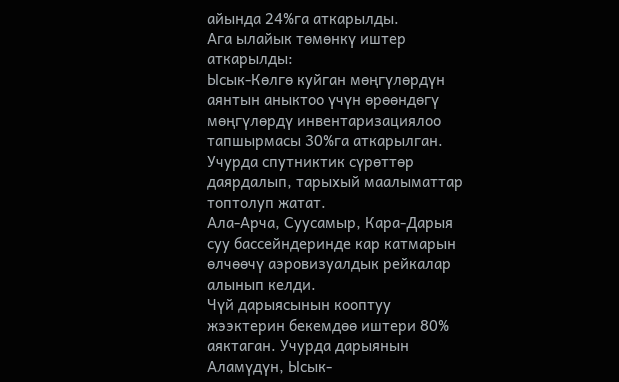айында 24%га аткарылды.
Ага ылайык төмөнкү иштер аткарылды:
Ысык-Көлгө куйган мөңгүлөрдүн аянтын аныктоо үчүн өрөөндөгү мөңгүлөрдү инвентаризациялоо тапшырмасы 30%га аткарылган. Учурда спутниктик сүрөттөр даярдалып, тарыхый маалыматтар топтолуп жатат.
Ала-Арча, Суусамыр, Кара-Дарыя суу бассейндеринде кар катмарын өлчөөчү аэровизуалдык рейкалар алынып келди.
Чүй дарыясынын кооптуу жээктерин бекемдөө иштери 80% аяктаган. Учурда дарыянын Аламүдүн, Ысык-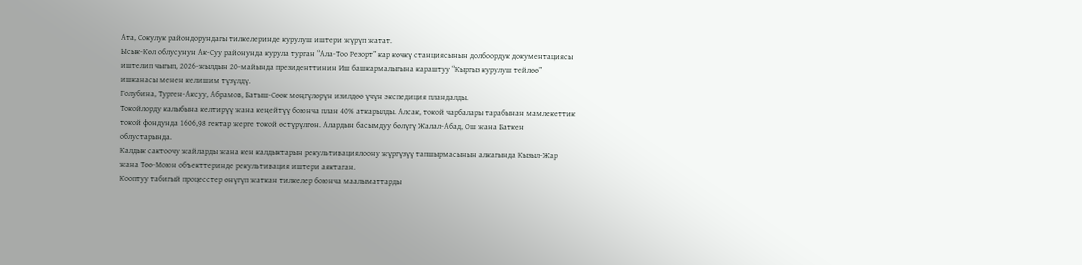Ата, Сокулук райондорундагы тилкелеринде курулуш иштери жүрүп жатат.
Ысык-Көл облусунун Ак-Суу районунда курула турган “Ала-Тоо Резорт” кар көчкү станциясынын долбоордук документациясы иштелип чыгып, 2026-жылдын 20-майында президенттинин Иш башкармалыгына караштуу “Кыргыз курулуш тейлөө” ишканасы менен келишим түзүлдү.
Голубина, Турген-Аксуу, Абрамов, Батыш-Сөөк мөңгүлөрүн изилдөө үчүн экспедиция пландалды.
Токойлорду калыбына келтирүү жана кеңейтүү боюнча план 40% аткарылды. Алсак, токой чарбалары тарабынан мамлекеттик токой фондунда 1606,98 гектар жерге токой өстүрүлгөн. Алардын басымдуу бөлүгү Жалал-Абад, Ош жана Баткен облустарында.
Калдык сактоочу жайларды жана кен калдыктарын рекультивациялоону жүргүзүү тапшырмасынын алкагында Кызыл-Жар жана Төө-Моюн объекттеринде рекультивация иштери аяктаган.
Кооптуу табигый процесстер өнүгүп жаткан тилкелер боюнча маалыматтарды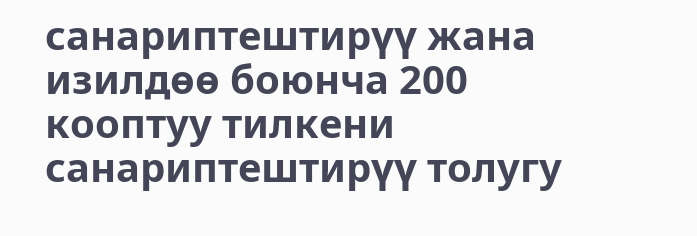санариптештирүү жана изилдөө боюнча 200 кооптуу тилкени санариптештирүү толугу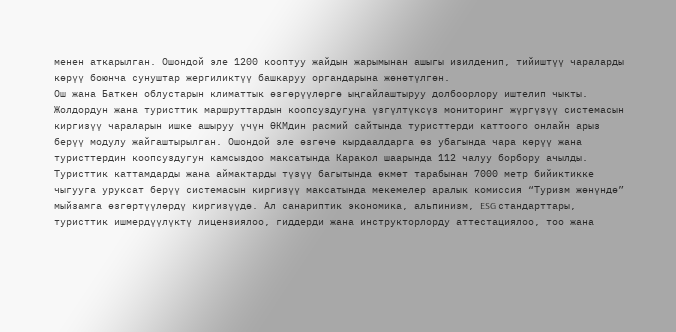менен аткарылган. Ошондой эле 1200 кооптуу жайдын жарымынан ашыгы изилденип, тийиштүү чараларды көрүү боюнча сунуштар жергиликтүү башкаруу органдарына жөнөтүлгөн.
Ош жана Баткен облустарын климаттык өзгөрүүлөргө ыңгайлаштыруу долбоорлору иштелип чыкты.
Жолдордун жана туристтик маршруттардын коопсуздугуна үзгүлтүксүз мониторинг жүргүзүү системасын киргизүү чараларын ишке ашыруу үчүн ӨКМдин расмий сайтында туристтерди каттоого онлайн арыз берүү модулу жайгаштырылган. Ошондой эле өзгөчө кырдаалдарга өз убагында чара көрүү жана туристтердин коопсуздугун камсыздоо максатында Каракол шаарында 112 чалуу борбору ачылды.
Туристтик каттамдарды жана аймактарды түзүү багытында өкмөт тарабынан 7000 метр бийиктикке чыгууга уруксат берүү системасын киргизүү максатында мекемелер аралык комиссия “Туризм жөнүндө” мыйзамга өзгөртүүлөрдү киргизүүдө. Ал санариптик экономика, альпинизм, ESG стандарттары, туристтик ишмердүүлүктү лицензиялоо, гиддерди жана инструкторлорду аттестациялоо, тоо жана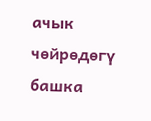ачык чөйрөдөгү башка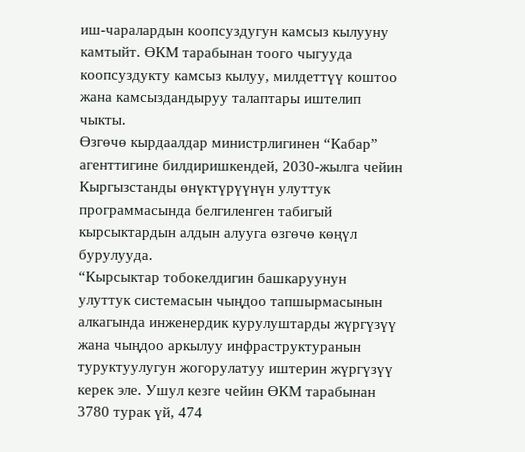иш-чаралардын коопсуздугун камсыз кылууну камтыйт. ӨКМ тарабынан тоого чыгууда коопсуздукту камсыз кылуу, милдеттүү коштоо жана камсыздандыруу талаптары иштелип чыкты.
Өзгөчө кырдаалдар министрлигинен “Кабар” агенттигине билдиришкендей, 2030-жылга чейин Кыргызстанды өнүктүрүүнүн улуттук программасында белгиленген табигый кырсыктардын алдын алууга өзгөчө көңүл бурулууда.
“Кырсыктар тобокелдигин башкаруунун улуттук системасын чыңдоо тапшырмасынын алкагында инженердик курулуштарды жүргүзүү жана чыңдоо аркылуу инфраструктуранын туруктуулугун жогорулатуу иштерин жүргүзүү керек эле. Ушул кезге чейин ӨКМ тарабынан 3780 турак үй, 474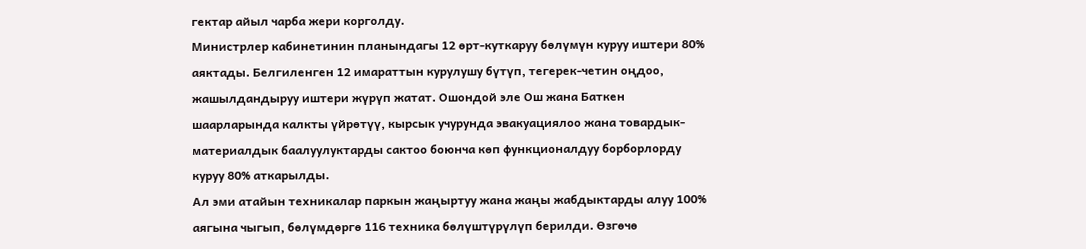гектар айыл чарба жери корголду.
Министрлер кабинетинин планындагы 12 өрт-куткаруу бөлүмүн куруу иштери 80% аяктады. Белгиленген 12 имараттын курулушу бүтүп, тегерек-четин оңдоо, жашылдандыруу иштери жүрүп жатат. Ошондой эле Ош жана Баткен шаарларында калкты үйрөтүү, кырсык учурунда эвакуациялоо жана товардык-материалдык баалуулуктарды сактоо боюнча көп функционалдуу борборлорду куруу 80% аткарылды.
Ал эми атайын техникалар паркын жаңыртуу жана жаңы жабдыктарды алуу 100% аягына чыгып, бөлүмдөргө 116 техника бөлүштүрүлүп берилди. Өзгөчө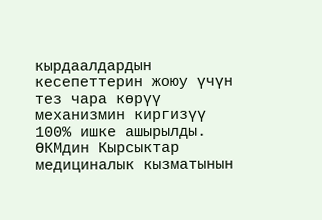кырдаалдардын кесепеттерин жоюу үчүн тез чара көрүү механизмин киргизүү 100% ишке ашырылды.
ӨКМдин Кырсыктар медициналык кызматынын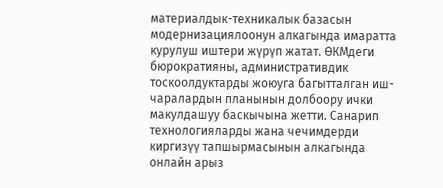материалдык-техникалык базасын модернизациялоонун алкагында имаратта курулуш иштери жүрүп жатат. ӨКМдеги бюрократияны, административдик тоскоолдуктарды жоюуга багытталган иш-чаралардын планынын долбоору ички макулдашуу баскычына жетти. Санарип технологияларды жана чечимдерди киргизүү тапшырмасынын алкагында онлайн арыз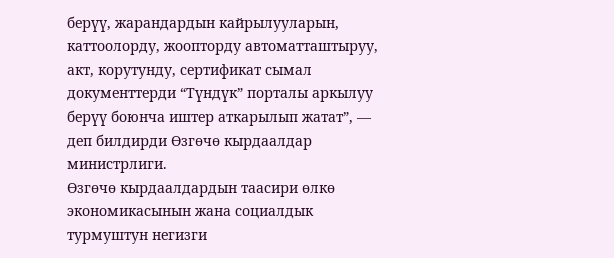берүү, жарандардын кайрылууларын, каттоолорду, жоопторду автоматташтыруу, акт, корутунду, сертификат сымал документтерди “Түндүк” порталы аркылуу берүү боюнча иштер аткарылып жатат”, — деп билдирди Өзгөчө кырдаалдар министрлиги.
Өзгөчө кырдаалдардын таасири өлкө экономикасынын жана социалдык турмуштун негизги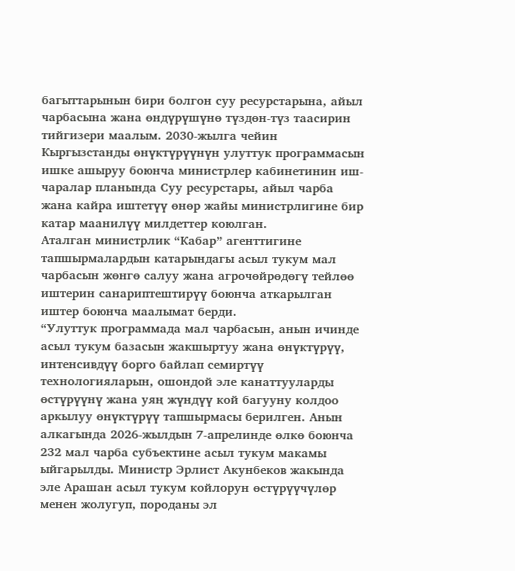багыттарынын бири болгон суу ресурстарына, айыл чарбасына жана өндүрүшүнө түздөн-түз таасирин тийгизери маалым. 2030-жылга чейин Кыргызстанды өнүктүрүүнүн улуттук программасын ишке ашыруу боюнча министрлер кабинетинин иш-чаралар планында Суу ресурстары, айыл чарба жана кайра иштетүү өнөр жайы министрлигине бир катар маанилүү милдеттер коюлган.
Аталган министрлик “Кабар” агенттигине тапшырмалардын катарындагы асыл тукум мал чарбасын жөнгө салуу жана агрочөйрөдөгү тейлөө иштерин санариптештирүү боюнча аткарылган иштер боюнча маалымат берди.
“Улуттук программада мал чарбасын, анын ичинде асыл тукум базасын жакшыртуу жана өнүктүрүү, интенсивдүү борго байлап семиртүү технологияларын, ошондой эле канаттууларды өстүрүүнү жана уяң жүндүү кой багууну колдоо аркылуу өнүктүрүү тапшырмасы берилген. Анын алкагында 2026-жылдын 7-апрелинде өлкө боюнча 232 мал чарба субъектине асыл тукум макамы ыйгарылды. Министр Эрлист Акунбеков жакында эле Арашан асыл тукум койлорун өстүрүүчүлөр менен жолугуп, породаны эл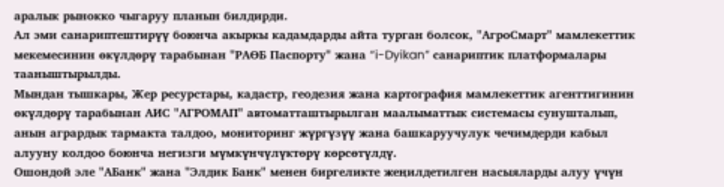аралык рынокко чыгаруу планын билдирди.
Ал эми санариптештирүү боюнча акыркы кадамдарды айта турган болсок, "АгроСмарт" мамлекеттик мекемесинин өкүлдөрү тарабынан "РАӨБ Паспорту" жана “i-Dyikan” санариптик платформалары тааныштырылды.
Мындан тышкары, Жер ресурстары, кадастр, геодезия жана картография мамлекеттик агенттигинин өкүлдөрү тарабынан АИС "АГРОМАП" автоматташтырылган маалыматтык системасы сунушталып, анын агрардык тармакта талдоо, мониторинг жүргүзүү жана башкаруучулук чечимдерди кабыл алууну колдоо боюнча негизги мүмкүнчүлүктөрү көрсөтүлдү.
Ошондой эле "АБанк" жана "Элдик Банк" менен биргеликте жеңилдетилген насыяларды алуу үчүн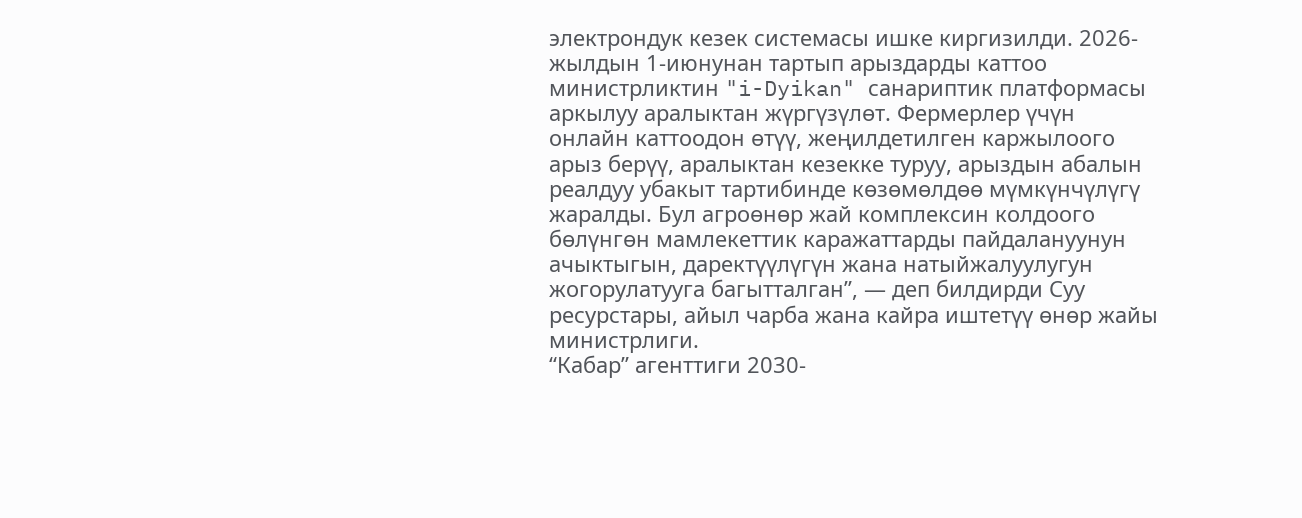электрондук кезек системасы ишке киргизилди. 2026-жылдын 1-июнунан тартып арыздарды каттоо министрликтин "i-Dyikan" санариптик платформасы аркылуу аралыктан жүргүзүлөт. Фермерлер үчүн онлайн каттоодон өтүү, жеңилдетилген каржылоого арыз берүү, аралыктан кезекке туруу, арыздын абалын реалдуу убакыт тартибинде көзөмөлдөө мүмкүнчүлүгү жаралды. Бул агроөнөр жай комплексин колдоого бөлүнгөн мамлекеттик каражаттарды пайдалануунун ачыктыгын, даректүүлүгүн жана натыйжалуулугун жогорулатууга багытталган”, — деп билдирди Суу ресурстары, айыл чарба жана кайра иштетүү өнөр жайы министрлиги.
“Кабар” агенттиги 2030-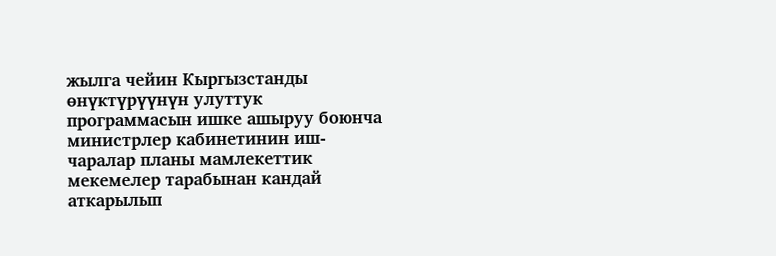жылга чейин Кыргызстанды өнүктүрүүнүн улуттук программасын ишке ашыруу боюнча министрлер кабинетинин иш-чаралар планы мамлекеттик мекемелер тарабынан кандай аткарылып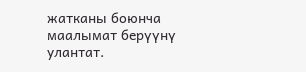жатканы боюнча маалымат берүүнү улантат.